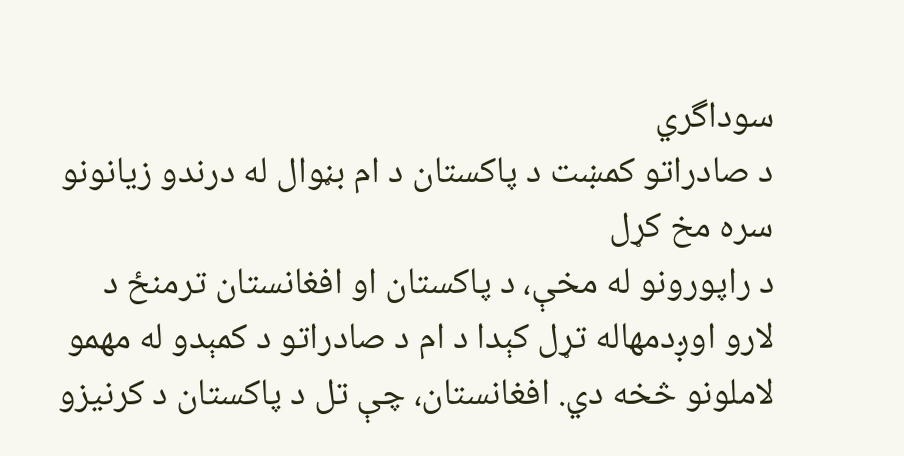سوداگري
د صادراتو کمښت د پاکستان د ام بڼوال له درندو زیانونو سره مخ کړل
د راپورونو له مخې، د پاکستان او افغانستان ترمنځ د لارو اوږدمهاله تړل کېدا د ام د صادراتو د کمېدو له مهمو لاملونو څخه دي. افغانستان، چې تل د پاکستان د کرنیزو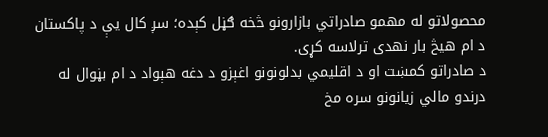محصولاتو له مهمو صادراتي بازارونو څخه ګڼل کېده؛ سږ کال یې د پاکستان د ام هیڅ بار نهدی ترلاسه کړی.
د صادراتو کمښت او د اقلیمي بدلونونو اغېزو د دغه هېواد د ام بڼوال له درندو مالي زیانونو سره مخ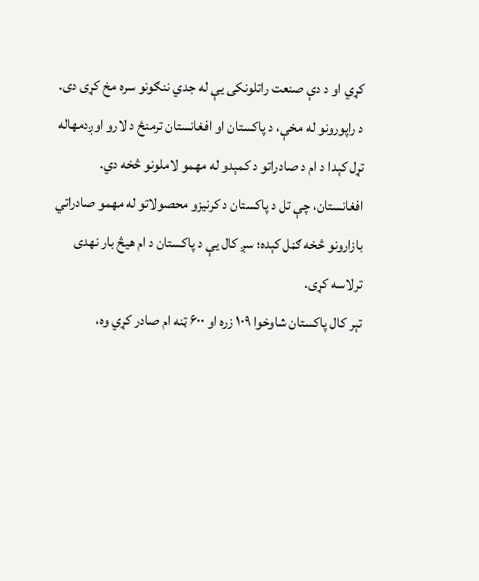کړي او د دې صنعت راتلونکی یې له جدي ننګونو سره مخ کړی دی.
د راپورونو له مخې، د پاکستان او افغانستان ترمنځ د لارو اوږدمهاله تړل کېدا د ام د صادراتو د کمېدو له مهمو لاملونو څخه دي. افغانستان، چې تل د پاکستان د کرنیزو محصولاتو له مهمو صادراتي بازارونو څخه ګڼل کېده؛ سږ کال یې د پاکستان د ام هیڅ بار نهدی ترلاسه کړی.
تېر کال پاکستان شاوخوا ۱۰۹ زره او ۶۰۰ ټنه ام صادر کړي وه،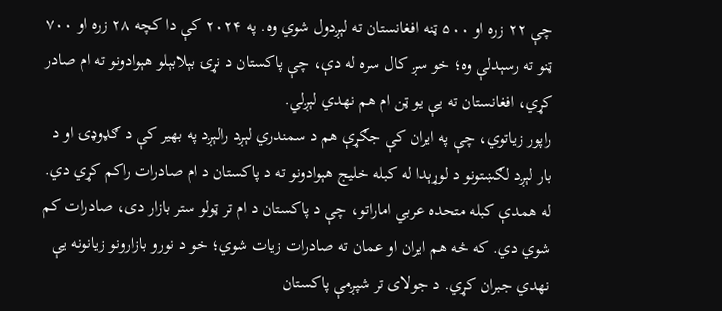چې ۲۲ زره او ۵۰۰ ټنه افغانستان ته لېږدول شوي وه. په ۲۰۲۴ کې دا کچه ۲۸ زره او ۷۰۰ ټنو ته رسېدلې وه؛ خو سږ کال سره له دې، چې پاکستان د نړۍ بېلابېلو هېوادونو ته ام صادر کړي، افغانستان ته یې یو ټن ام هم نهدي لېږلي.
راپور زیاتوي، چې په ایران کې جګړې هم د سمندري لېږد رالېږد په بهیر کې د ګډوډۍ او د بار لېږد لګښتونو د لوړېدا له کبله خلیج هېوادونو ته د پاکستان د ام صادرات راکم کړي دي.
له همدې کبله متحده عربي اماراتو، چې د پاکستان د ام تر ټولو ستر بازار دی، صادرات کم شوي دي. که څه هم ایران او عمان ته صادرات زیات شوي؛ خو د نورو بازارونو زیانونه یې نهدي جبران کړي. د جولای تر شپږمې پاکستان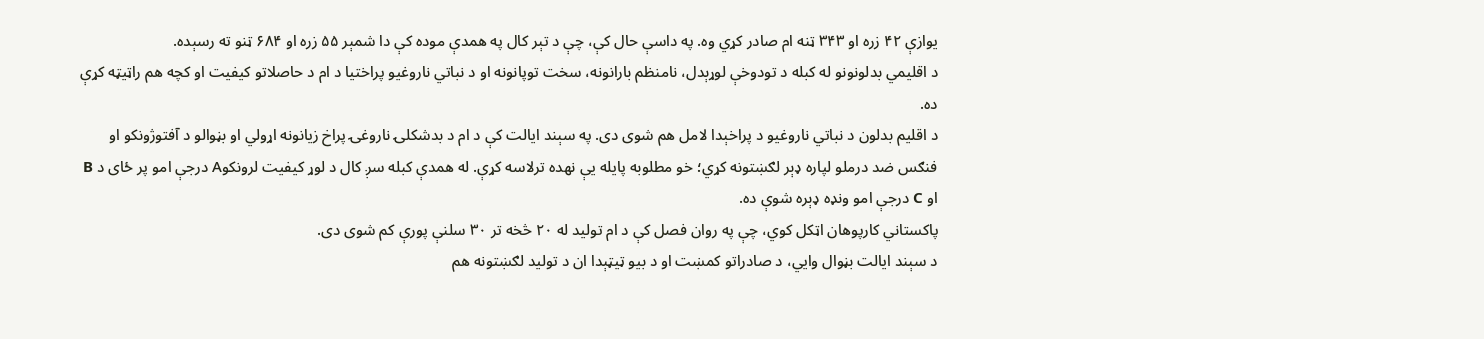یوازې ۴۲ زره او ۳۴۳ ټنه ام صادر کړي وه. په داسې حال کې، چې د تېر کال په همدې موده کې دا شمېر ۵۵ زره او ۶۸۴ ټنو ته رسېده.
د اقلیمي بدلونونو له کبله د تودوخې لوړېدل، نامنظم بارانونه، سخت توپانونه او د نباتي ناروغیو پراختیا د ام د حاصلاتو کیفیت او کچه هم راټیټه کړې ده.
د اقلیم بدلون د نباتي ناروغیو د پراخېدا لامل هم شوی دی. په سېند ایالت کې د ام د بدشکلۍ ناروغۍ پراخ زیانونه اړولي او بڼوالو د آفتوژونکو او فنګس ضد درملو لپاره ډېر لګښتونه کړي؛ خو مطلوبه پایله یې نهده ترلاسه کړې. له همدې کبله سږ کال د لوړ کیفیت لرونکوA درجې امو پر ځای د B او C درجې امو ونډه ډېره شوې ده.
پاکستاني کارپوهان اټکل کوي، چې په روان فصل کې د ام تولید له ۲۰ څخه تر ۳۰ سلنې پورې کم شوی دی.
د سېند ایالت بڼوال وایي، د صادراتو کمښت او د بیو ټیټېدا ان د تولید لګښتونه هم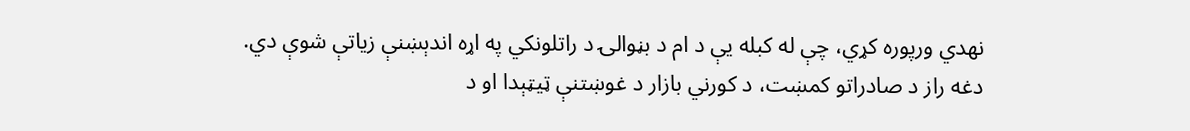نهدي ورپوره کړي، چې له کبله یې د ام د بڼوالۍ د راتلونکي په اړه اندېښنې زیاتې شوې دي.
دغه راز د صادراتو کمښت، د کورني بازار د غوښتنې ټیټېدا او د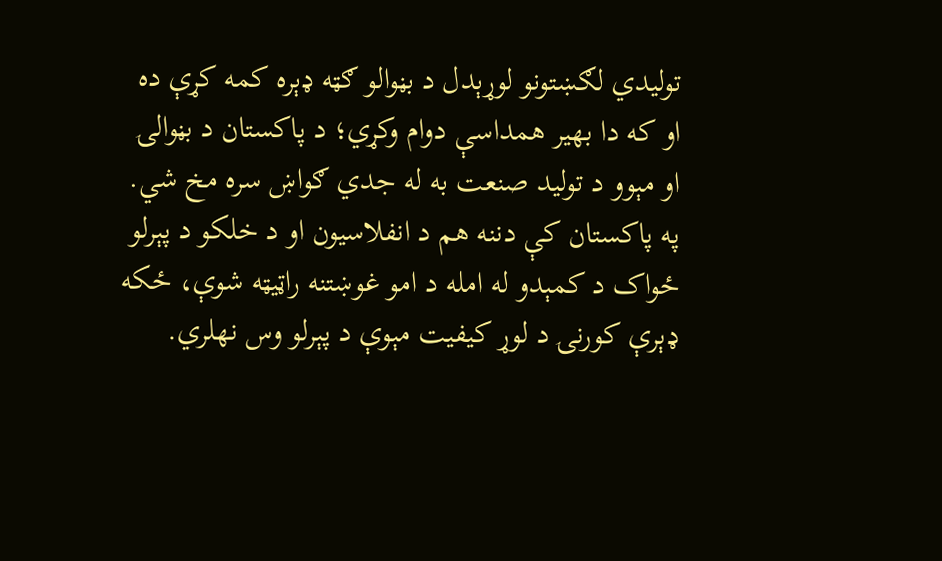تولیدي لګښتونو لوړېدل د بڼوالو ګټه ډېره کمه کړې ده او که دا بهیر همداسې دوام وکړي؛ د پاکستان د بڼوالۍ او مېوو د تولید صنعت به له جدي ګواښ سره مخ شي.
په پاکستان کې دننه هم د انفلاسیون او د خلکو د پېرلو ځواک د کمېدو له امله د امو غوښتنه راټیټه شوې، ځکه ډېرې کورنۍ د لوړ کیفیت مېوې د پېرلو وس نهلري.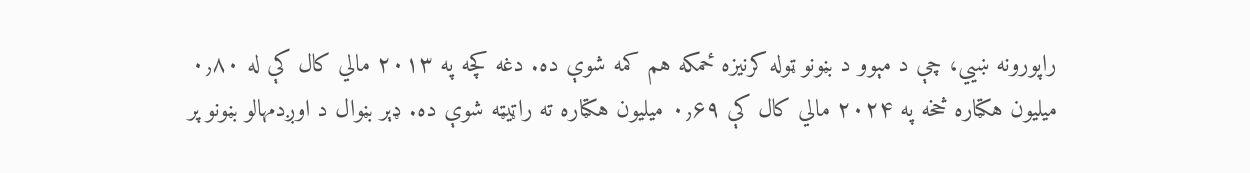راپورونه ښيي، چې د مېوو د بڼونو ټوله کرنیزه ځمکه هم کمه شوې ده. دغه کچه په ۲۰۱۳ مالي کال کې له ۰٫۸۰ میلیون هکټاره څخه په ۲۰۲۴ مالي کال کې ۰٫۶۹ میلیون هکټاره ته راټیټه شوې ده. ډېر بڼوال د اوږدمهالو بڼونو پر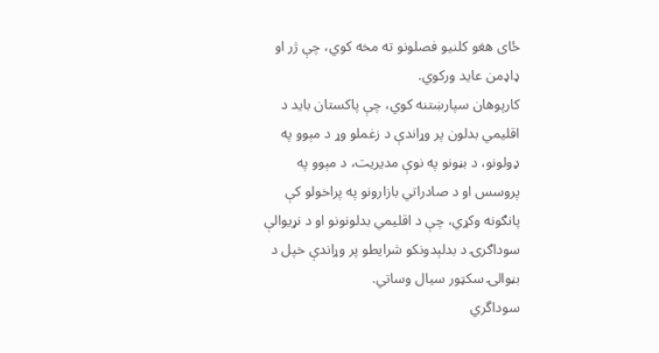ځای هغو کلنیو فصلونو ته مخه کوي، چې ژر او ډاډمن عاید ورکوي.
کارپوهان سپارښتنه کوي، چې پاکستان باید د اقلیمي بدلون پر وړاندې د زغملو وړ د مېوو په ډولونو، د بڼونو په نوې مدیریت، د مېوو په پروسس او د صادراتي بازارونو په پراخولو کې پانګونه وکړي، چې د اقلیمي بدلونونو او د نړیوالې سوداګرۍ د بدلېدونکو شرایطو پر وړاندې خپل د بڼوالۍ سکټور سیال وساتي.
سوداگري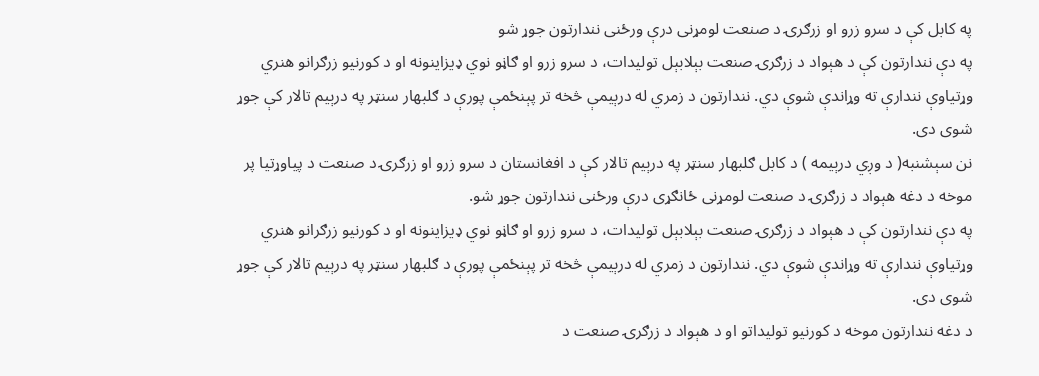په کابل کې د سرو زرو او زرګرۍ د صنعت لومړنی درې ورځنی نندارتون جوړ شو
په دې نندارتون کې د هېواد د زرګرۍ صنعت بېلابېل تولیدات، د سرو زرو او ګاڼو نوي ډیزاینونه او د کورنیو زرګرانو هنري وړتیاوې نندارې ته وړاندې شوې دي. نندارتون د زمري له درېیمې څخه تر پېنځمې پورې د ګلبهار سنټر په درېیم تالار کې جوړ شوی دی.
نن سېشنبه( د وږي درېیمه ) د کابل ګلبهار سنټر په درېیم تالار کې د افغانستان د سرو زرو او زرګرۍ د صنعت د پیاوړتیا پر موخه د دغه هېواد د زرګرۍ د صنعت لومړنی ځانګړی درې ورځنی نندارتون جوړ شو.
په دې نندارتون کې د هېواد د زرګرۍ صنعت بېلابېل تولیدات، د سرو زرو او ګاڼو نوي ډیزاینونه او د کورنیو زرګرانو هنري وړتیاوې نندارې ته وړاندې شوې دي. نندارتون د زمري له درېیمې څخه تر پېنځمې پورې د ګلبهار سنټر په درېیم تالار کې جوړ شوی دی.
د دغه نندارتون موخه د کورنیو تولیداتو او د هېواد د زرګرۍ صنعت د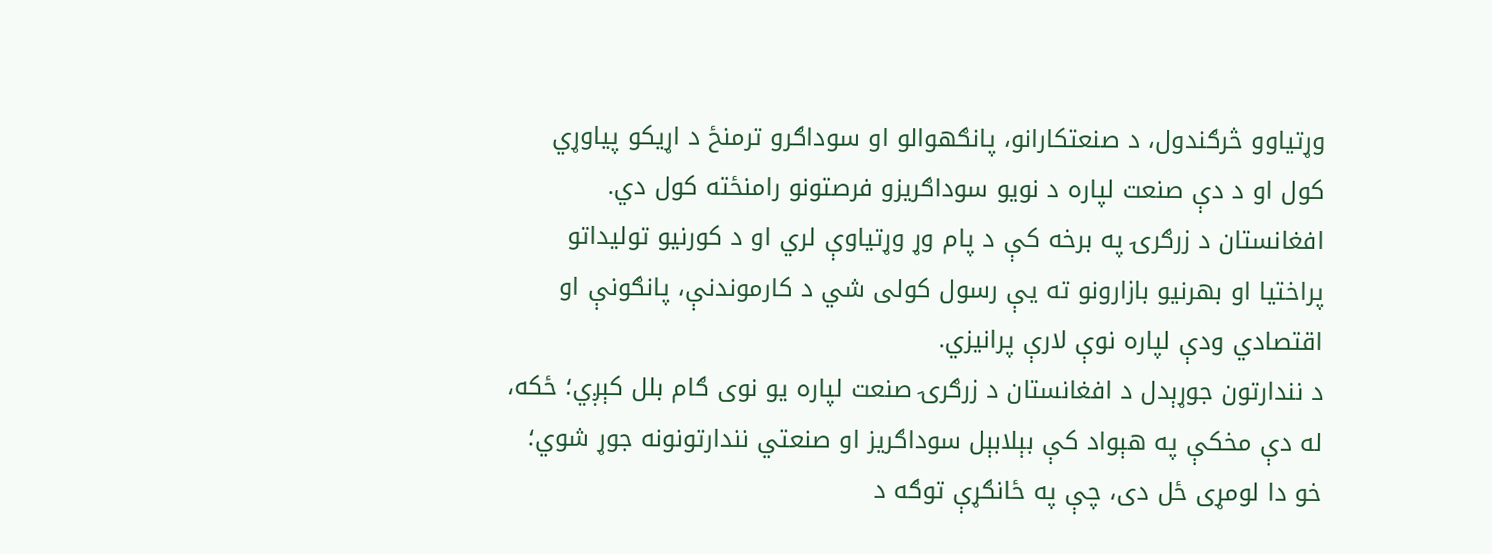وړتیاوو څرګندول، د صنعتکارانو، پانګهوالو او سوداګرو ترمنځ د اړیکو پیاوړي کول او د دې صنعت لپاره د نویو سوداګریزو فرصتونو رامنځته کول دي.
افغانستان د زرګرۍ په برخه کې د پام وړ وړتیاوې لري او د کورنیو تولیداتو پراختیا او بهرنیو بازارونو ته یې رسول کولی شي د کارموندنې، پانګونې او اقتصادي ودې لپاره نوې لارې پرانیزي.
د نندارتون جوړېدل د افغانستان د زرګرۍ صنعت لپاره یو نوی ګام بلل کېږي؛ ځکه، له دې مخکې په هېواد کې بېلابېل سوداګریز او صنعتي نندارتونونه جوړ شوي؛ خو دا لومړی ځل دی، چې په ځانګړې توګه د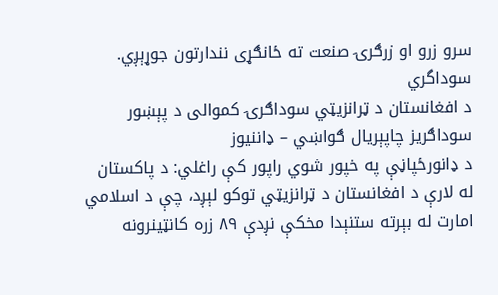سرو زرو او زرګرۍ صنعت ته ځانګړی نندارتون جوړېږي.
سوداگري
د افغانستان د ټرانزیټي سوداګرۍ کموالی د پېښور سوداګریز چاپېریال ګواښي – ډاننیوز
د ډانورځپاڼې په خپور شوي راپور کې راغلي: د پاکستان له لارې د افغانستان د ټرانزیټي توکو لېږد، چې د اسلامي امارت له بېرته ستنېدا مخکې نږدې ۸۹ زره کانټینرونه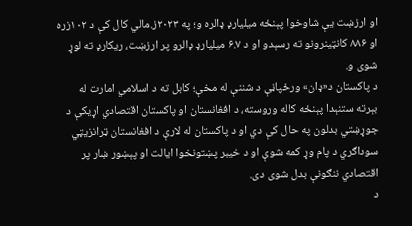او ارزښت یې شاوخوا پېنځه میلیارډ ډالره و؛ په ۲۰۲۳ز.مالي کال کې د ۱۰۲زره او ۸۸۶ کانټینرونو ته رسېدو او د ۶.۷ میلیارډ ډالرو پر ارزښت، ریکارډ ته لوړ شوی و.
د پاکستان د«ډان» ورځپاڼې د شننې له مخې؛ کابل ته د اسلامي امارت له بېرته ستنېدا پېنځه کاله وروسته، د افغانستان او پاکستان اقتصادي اړیکې د جوړښتي بدلون په حال کې دي او د پاکستان له لارې د افغانستان ټرانزیټي سوداګري د پام وړ کمه شوې او د خیبر پښتونخوا ایالت او پېښور ښار پر اقتصادي ننګونې بدل شوی دی.
د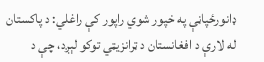ډانورځپاڼې په خپور شوي راپور کې راغلي: د پاکستان له لارې د افغانستان د ټرانزیټي توکو لېږد، چې د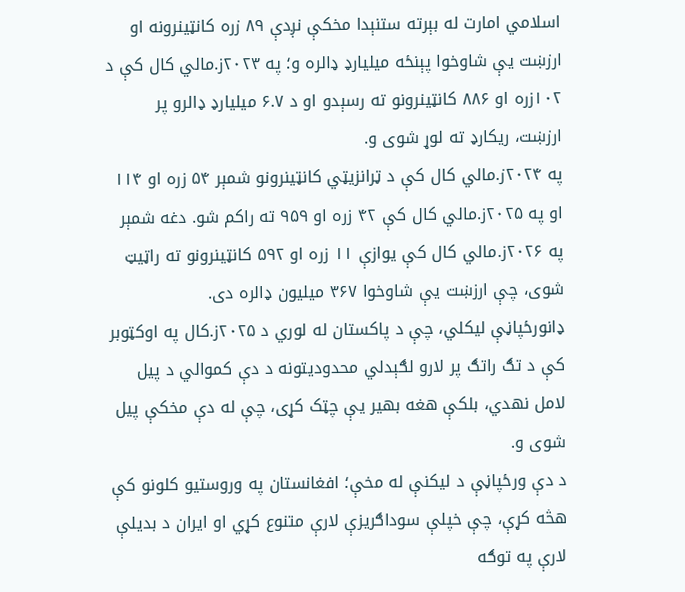اسلامي امارت له بېرته ستنېدا مخکې نږدې ۸۹ زره کانټینرونه او ارزښت یې شاوخوا پېنځه میلیارډ ډالره و؛ په ۲۰۲۳ز.مالي کال کې د ۱۰۲زره او ۸۸۶ کانټینرونو ته رسېدو او د ۶.۷ میلیارډ ډالرو پر ارزښت، ریکارډ ته لوړ شوی و.
په ۲۰۲۴ز.مالي کال کې د ټرانزیټي کانټینرونو شمېر ۵۴ زره او ۱۱۴ او په ۲۰۲۵ز.مالي کال کې ۴۲ زره او ۹۵۹ ته راکم شو. دغه شمېر په ۲۰۲۶ز.مالي کال کې یوازې ۱۱ زره او ۵۹۲ کانټینرونو ته راټیټ شوی، چې ارزښت یې شاوخوا ۳۶۷ میلیون ډالره دی.
ډانورځپاڼې لیکلي، چې د پاکستان له لوري د ۲۰۲۵ز.کال په اوکټوبر کې د تګ راتګ پر لارو لګېدلي محدودیتونه د دې کموالي د پیل لامل نهدي، بلکې هغه بهیر یې چټک کړی، چې له دې مخکې پیل شوی و.
د دې ورځپاڼې د لیکنې له مخې؛ افغانستان په وروستیو کلونو کې هڅه کړې، چې خپلې سوداګریزې لارې متنوع کړي او ایران د بدیلې لارې په توګه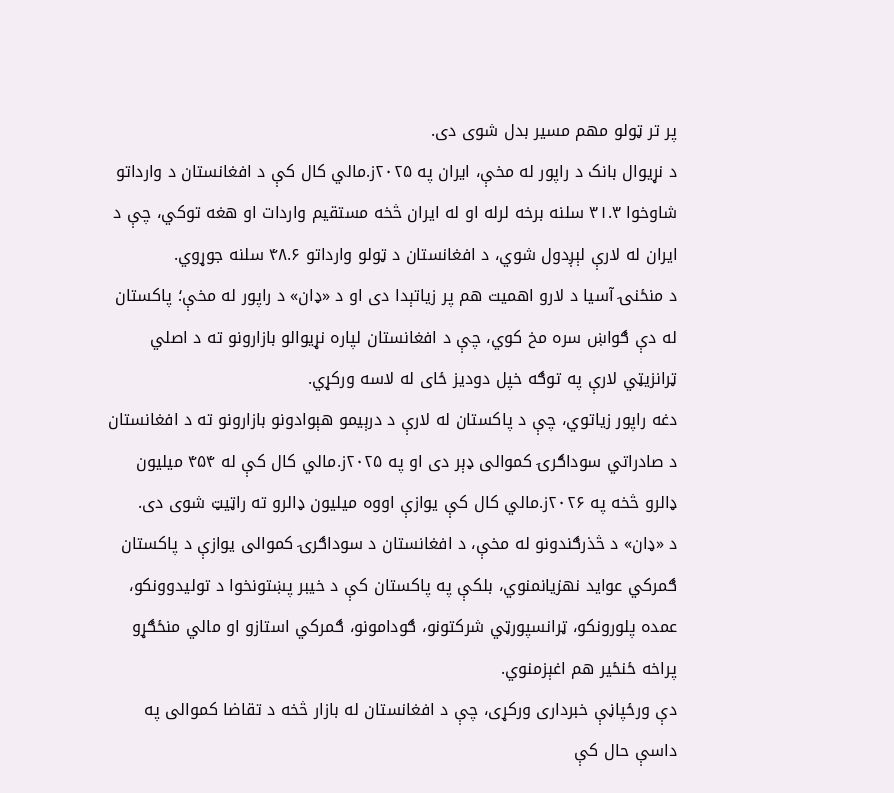پر تر ټولو مهم مسیر بدل شوی دی.
د نړیوال بانک د راپور له مخې، ایران په ۲۰۲۵ز.مالي کال کې د افغانستان د وارداتو شاوخوا ۳۱.۳ سلنه برخه لرله او له ایران څخه مستقیم واردات او هغه توکي، چې د ایران له لارې لېږدول شوي، د افغانستان د ټولو وارداتو ۴۸.۶ سلنه جوړوي.
د منځنۍ آسیا د لارو اهمیت هم پر زیاتېدا دی او د «ډان» د راپور له مخې؛ پاکستان له دې ګواښ سره مخ کوي، چې د افغانستان لپاره نړیوالو بازارونو ته د اصلي ټرانزیټي لارې په توګه خپل دودیز ځای له لاسه ورکړي.
دغه راپور زیاتوي، چې د پاکستان له لارې د درېیمو هېوادونو بازارونو ته د افغانستان د صادراتي سوداګرۍ کموالی ډېر دی او په ۲۰۲۵ز.مالي کال کې له ۴۵۴ میلیون ډالرو څخه په ۲۰۲۶ز.مالي کال کې یوازې اووه میلیون ډالرو ته راټیټ شوی دی.
د «ډان» د څذرګندونو له مخې، د افغانستان د سوداګرۍ کموالی یوازې د پاکستان ګمرکي عواید نهزیانمنوي، بلکې په پاکستان کې د خیبر پښتونخوا د تولیدوونکو، عمده پلورونکو، ټرانسپورټي شرکتونو، ګودامونو، ګمرکي استازو او مالي منځګړو پراخه ځنځیر هم اغېزمنوي.
دې ورځپاڼې خبرداری ورکړی، چې د افغانستان له بازار څخه د تقاضا کموالی په داسې حال کې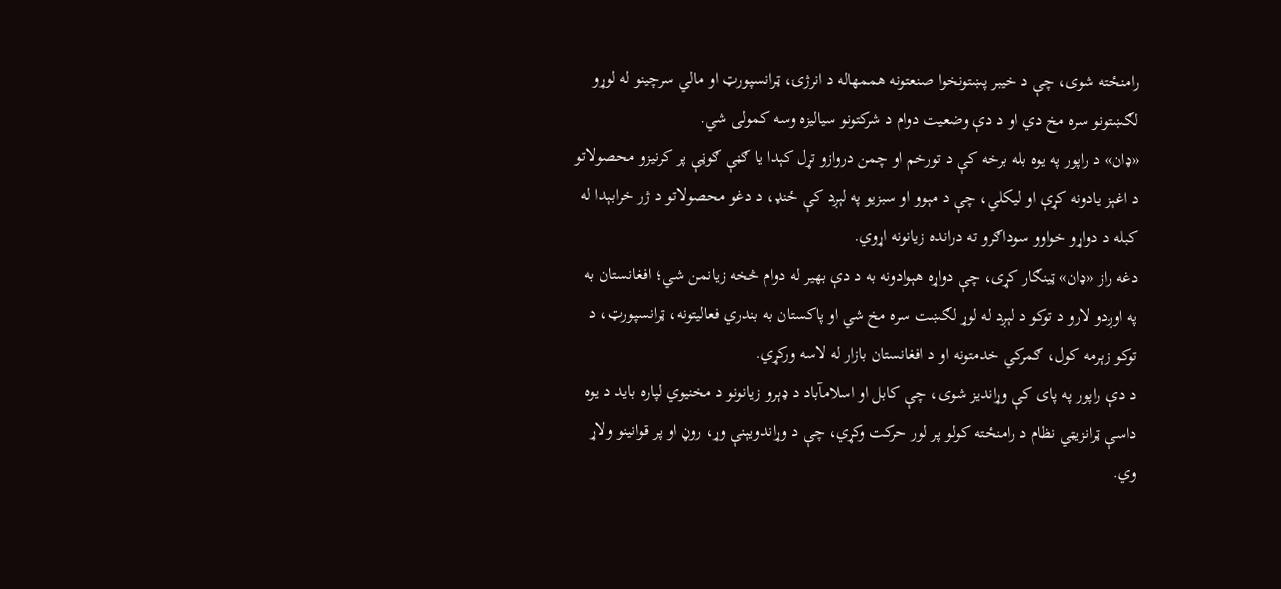رامنځته شوی، چې د خیبر پښتونخوا صنعتونه هممهاله د انرژۍ، ټرانسپورټ او مالي سرچینو له لوړو لګښتونو سره مخ دي او د دې وضعیت دوام د شرکتونو سیاليزه وسه کمولی شي.
«ډان» د راپور په یوه بله برخه کې د تورخم او چمن دروازو تړل کېدا یا ګڼې ګوڼې پر کرنیزو محصولاتو د اغېز یادونه کړې او لیکلي، چې د مېوو او سبزیو په لېږد کې ځنډ، د دغو محصولاتو د ژر خرابېدا له کبله د دواړو خواوو سوداګرو ته درانده زیانونه اړوي.
دغه راز «ډان» ټینګار کړی، چې دواړه هېوادونه به د دې بهیر له دوام څخه زیانمن شي؛ افغانستان به په اوږدو لارو د توکو د لېږد له لوړ لګښت سره مخ شي او پاکستان به بندري فعالیتونه، ټرانسپورټ، د توکو زېرمه کول، ګمرکي خدمتونه او د افغانستان بازار له لاسه ورکړي.
د دې راپور په پای کې وړاندیز شوی، چې کابل او اسلامآباد د ډېرو زیانونو د مخنیوي لپاره باید د یوه داسې ټرانزیټي نظام د رامنځته کولو پر لور حرکت وکړي، چې د وړاندویېنې وړ، روڼ او پر قوانینو ولاړ وي.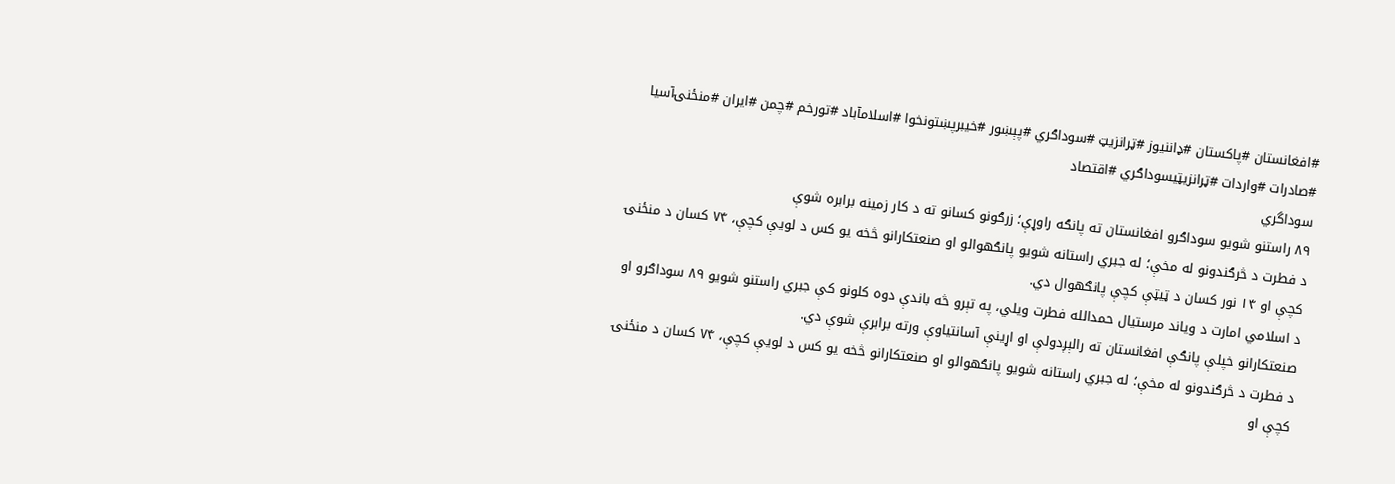#افغانستان #پاکستان #ډاننیوز #ټرانزیټ #سوداګري #پېښور #خیبرپښتونخوا #اسلامآباد #تورخم #چمن #ایران #منځنۍآسیا #صادرات #واردات #ټرانزیټيسوداګري #اقتصاد
سوداگري
۸۹ راستنو شویو سوداګرو افغانستان ته پانګه راوړې؛ زرګونو کسانو ته د کار زمینه برابره شوې
د فطرت د څرګندونو له مخې؛ له جبري راستانه شویو پانګهوالو او صنعتکارانو څخه یو کس د لویې کچې، ۷۴ کسان د منځنۍ کچې او ۱۴ نور کسان د ټیټې کچې پانګهوال دي.
د اسلامي امارت د ویاند مرستیال حمدالله فطرت ويلي، په تېرو څه باندې دوه کلونو کې جبري راستنو شویو ۸۹ سوداګرو او صنعتکارانو خپلې پانګې افغانستان ته رالېږدولې او اړینې آسانتیاوې ورته برابرې شوې دي.
د فطرت د څرګندونو له مخې؛ له جبري راستانه شویو پانګهوالو او صنعتکارانو څخه یو کس د لویې کچې، ۷۴ کسان د منځنۍ کچې او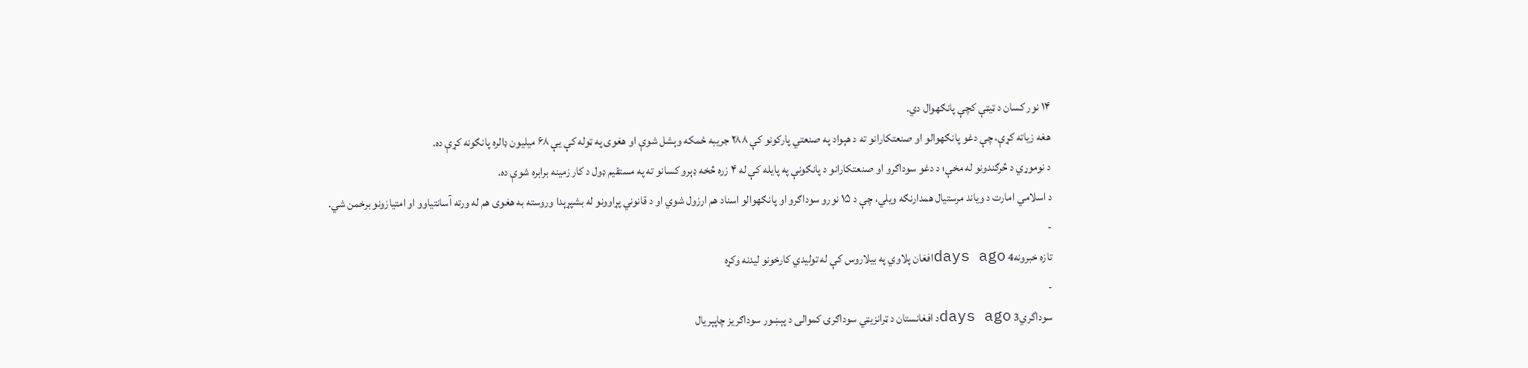۱۴ نور کسان د ټیټې کچې پانګهوال دي.
هغه زیاته کړې، چې دغو پانګهوالو او صنعتکارانو ته د هېواد په صنعتي پارکونو کې ۲۸۸ جریبه ځمکه وېشل شوې او هغوی په ټوله کې یې ۶۸ میلیون ډالره پانګونه کړې ده.
د نوموړي د څرګندونو له مخې؛ د دغو سوداګرو او صنعتکارانو د پانګونې په پایله کې له ۴ زره څخه ډېرو کسانو ته په مستقیم ډول د کار زمینه برابره شوې ده.
د اسلامي امارت د ویاند مرستیال همدارنګه ویلي، چې د ۱۵ نورو سوداګرو او پانګهوالو اسناد هم ارزول شوي او د قانوني پړاوونو له بشپړېدا وروسته به هغوی هم له ورته آسانتیاوو او امتیازونو برخمن شي.
-
تازه خبرونه4 days agoافغان پلاوي په بیلاروس کې له تولیدي کارخونو لیدنه وکړه
-
سوداگري3 days agoد افغانستان د ټرانزیټي سوداګرۍ کموالی د پېښور سوداګریز چاپېریال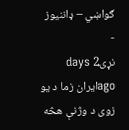ګواښي – ډاننیوز
-
نړۍ2 days agoایران زما د یو زوی د وژنې هڅه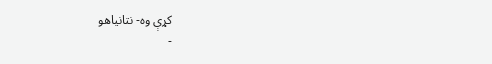کړې وه- نتانیاهو
-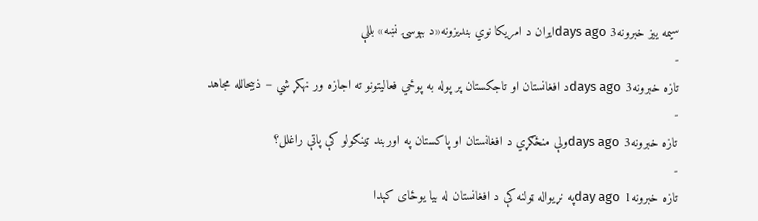سیمه ییز خبرونه3 days agoایران د امریکا نوي بندیزونه«د بېوسۍ نښه» بللې
-
تازه خبرونه3 days agoد افغانستان او تاجکستان پر پوله به پوځي فعالیتونو ته اجازه ور نهکړ شي – ذبیحالله مجاهد
-
تازه خبرونه3 days agoولې منځګړي د افغانستان او پاکستان په اوربند ټینګولو کې پاتې راغلل؟
-
تازه خبرونه1 day agoپه نړیواله ټولنه کې د افغانستان له بیا یوځای کېدا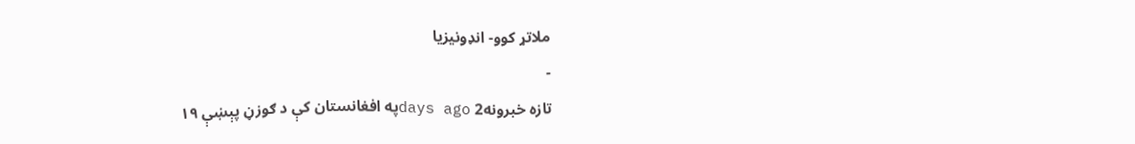ملاتړ کوو- انډونیزیا
-
تازه خبرونه2 days agoپه افغانستان کې د ګوزڼ پېښې ۱۹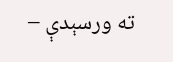ته ورسېدې –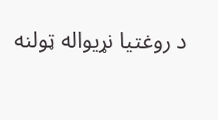د روغتیا نړیواله ټولنه